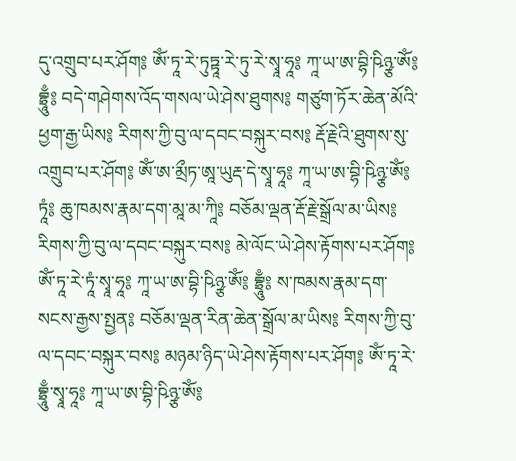དུ་འགྲུབ་པར་ཤོག༔ ཨོཾ་ཏཱ་རེ་ཏུཏྟཱ་རེ་ཏུ་རེ་སྭཱ་ཧཱ༔ ཀཱ་ཡ་ཨ་བྷི་ཥིཉྩ་ཨོཾ༔ བྷྲཱུྃ༔ བདེ་གཤེགས་འོད་གསལ་ཡེ་ཤེས་ཐུགས༔ གཙུག་ཏོར་ཆེན་མོའི་ཕྱག་རྒྱ་ཡིས༔ རིགས་ཀྱི་བུ་ལ་དབང་བསྐུར་བས༔ རྡོ་རྗེའི་ཐུགས་སུ་འགྲུབ་པར་ཤོག༔ ཨོཾ་ཨ་མྲྀཏ་ཨཱ་ཡུརྡ་དེ་སྭཱ་ཧཱ༔ ཀཱ་ཡ་ཨ་བྷི་ཥིཉྩ་ཨོཾ༔ ཏཱཾ༔ ཆུ་ཁམས་རྣམ་དག་མཱ་མ་ཀཱི༔ བཅོམ་ལྡན་རྡོ་རྗེ་སྒྲོལ་མ་ཡིས༔ རིགས་ཀྱི་བུ་ལ་དབང་བསྐུར་བས༔ མེ་ལོང་ཡེ་ཤེས་རྟོགས་པར་ཤོག༔ ཨོཾ་ཏཱ་རེ་ཏཱཾ་སྭཱ་ཧཱ༔ ཀཱ་ཡ་ཨ་བྷི་ཥིཉྩ་ཨོཾ༔ བྷྲཱུྃ༔ ས་ཁམས་རྣམ་དག་སངས་རྒྱས་སྤྱན༔ བཅོམ་ལྡན་རིན་ཆེན་སྒྲོལ་མ་ཡིས༔ རིགས་ཀྱི་བུ་ལ་དབང་བསྐུར་བས༔ མཉམ་ཉིད་ཡེ་ཤེས་རྟོགས་པར་ཤོག༔ ཨོཾ་ཏཱ་རེ་བྷྲཱུྃ་སྭཱ་ཧཱ༔ ཀཱ་ཡ་ཨ་བྷི་ཥིཉྩ་ཨོཾ༔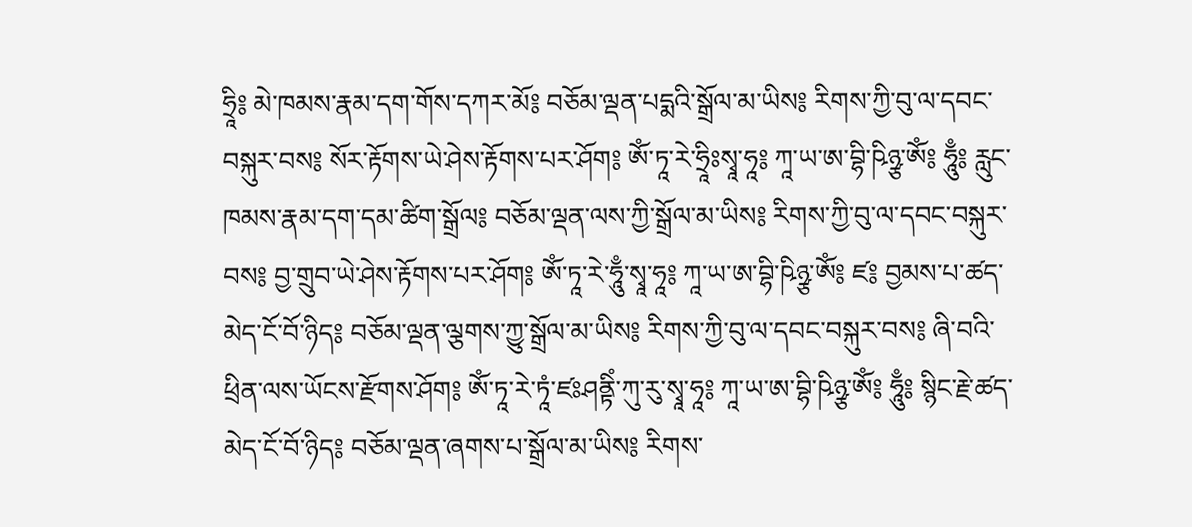ཧྲཱི༔ མེ་ཁམས་རྣམ་དག་གོས་དཀར་མོ༔ བཅོམ་ལྡན་པདྨའི་སྒྲོལ་མ་ཡིས༔ རིགས་ཀྱི་བུ་ལ་དབང་བསྐུར་བས༔ སོར་རྟོགས་ཡེ་ཤེས་རྟོགས་པར་ཤོག༔ ཨོཾ་ཏཱ་རེ་ཧྲཱིཿསྭཱ་ཧཱ༔ ཀཱ་ཡ་ཨ་བྷི་ཥིཉྩ་ཨོཾ༔ ཧཱུྃ༔ རླུང་ཁམས་རྣམ་དག་དམ་ཚིག་སྒྲོལ༔ བཅོམ་ལྡན་ལས་ཀྱི་སྒྲོལ་མ་ཡིས༔ རིགས་ཀྱི་བུ་ལ་དབང་བསྐུར་བས༔ བྱ་གྲུབ་ཡེ་ཤེས་རྟོགས་པར་ཤོག༔ ཨོཾ་ཏཱ་རེ་ཧཱུྃ་སྭཱ་ཧཱ༔ ཀཱ་ཡ་ཨ་བྷི་ཥིཉྩ་ཨོཾ༔ ཛ༔ བྱམས་པ་ཚད་མེད་ངོ་བོ་ཉིད༔ བཅོམ་ལྡན་ལྕགས་ཀྱུ་སྒྲོལ་མ་ཡིས༔ རིགས་ཀྱི་བུ་ལ་དབང་བསྐུར་བས༔ ཞི་བའི་ཕྲིན་ལས་ཡོངས་རྫོགས་ཤོག༔ ཨོཾ་ཏཱ་རེ་ཏཱཾ་ཛཿཤནྟིཾ་ཀུ་རུ་སྭཱ་ཧཱ༔ ཀཱ་ཡ་ཨ་བྷི་ཥིཉྩ་ཨོཾ༔ ཧཱུྃ༔ སྙིང་རྗེ་ཚད་མེད་ངོ་བོ་ཉིད༔ བཅོམ་ལྡན་ཞགས་པ་སྒྲོལ་མ་ཡིས༔ རིགས་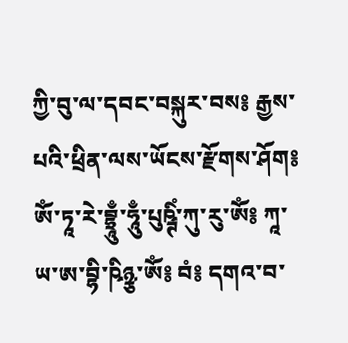ཀྱི་བུ་ལ་དབང་བསྐུར་བས༔ རྒྱས་པའི་ཕྲིན་ལས་ཡོངས་རྫོགས་ཤོག༔ ཨོཾ་ཏཱ་རེ་བྷྲཱུྃ་ཧཱུྃ་པུཥྚིཾ་ཀུ་རུ་ཨོཾ༔ ཀཱ་ཡ་ཨ་བྷི་ཥིཉྩ་ཨོཾ༔ བཾ༔ དགའ་བ་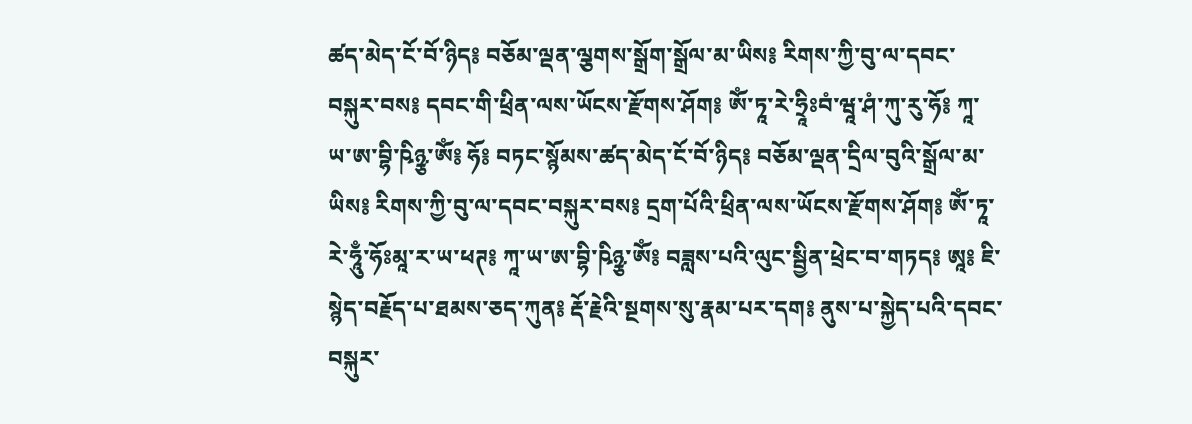ཚད་མེད་ངོ་བོ་ཉིད༔ བཅོམ་ལྡན་ལྕགས་སྒྲོག་སྒྲོལ་མ་ཡིས༔ རིགས་ཀྱི་བུ་ལ་དབང་བསྐུར་བས༔ དབང་གི་ཕྲིན་ལས་ཡོངས་རྫོགས་ཤོག༔ ཨོཾ་ཏཱ་རེ་ཧྲཱིཿབཾ་ཝཱ་ཤཾ་ཀུ་རུ་ཧོ༔ ཀཱ་ཡ་ཨ་བྷི་ཥིཉྩ་ཨོཾ༔ ཧོ༔ བཏང་སྙོམས་ཚད་མེད་ངོ་བོ་ཉིད༔ བཅོམ་ལྡན་དྲིལ་བུའི་སྒྲོལ་མ་ཡིས༔ རིགས་ཀྱི་བུ་ལ་དབང་བསྐུར་བས༔ དྲག་པོའི་ཕྲིན་ལས་ཡོངས་རྫོགས་ཤོག༔ ཨོཾ་ཏཱ་རེ་ཧཱུྃ་ཧོཿམཱ་ར་ཡ་ཕཊ༔ ཀཱ་ཡ་ཨ་བྷི་ཥིཉྩ་ཨོཾ༔ བཟླས་པའི་ལུང་སྦྱིན་ཕྲེང་བ་གཏད༔ ཨཱ༔ ཇི་སྙེད་བརྗོད་པ་ཐམས་ཅད་ཀུན༔ རྡོ་རྗེའི་སྔགས་སུ་རྣམ་པར་དག༔ ནུས་པ་སྐྱེད་པའི་དབང་བསྐུར་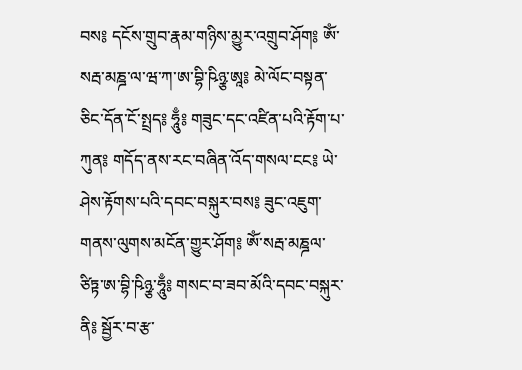བས༔ དངོས་གྲུབ་རྣམ་གཉིས་མྱུར་འགྲུབ་ཤོག༔ ཨོཾ་སརྦ་མཎྜ་ལ་ཝ་ཀ་ཨ་བྷི་ཥིཉྩ་ཨཱ༔ མེ་ལོང་བསྟན་ཅིང་དོན་ངོ་སྤྲད༔ ཧཱུྃ༔ གཟུང་དང་འཛིན་པའི་རྟོག་པ་ཀུན༔ གདོད་ནས་རང་བཞིན་འོད་གསལ་ངང༔ ཡེ་ཤེས་རྟོགས་པའི་དབང་བསྐུར་བས༔ ཟུང་འཇུག་གནས་ལུགས་མངོན་གྱུར་ཤོག༔ ཨོཾ་སརྦ་མཎྜལ་ཙིཏྟ་ཨ་བྷི་ཥིཉྩ་ཧཱུྃ༔ གསང་བ་ཟབ་མོའི་དབང་བསྐུར་ནི༔ སྦྱོར་བ་རྩ་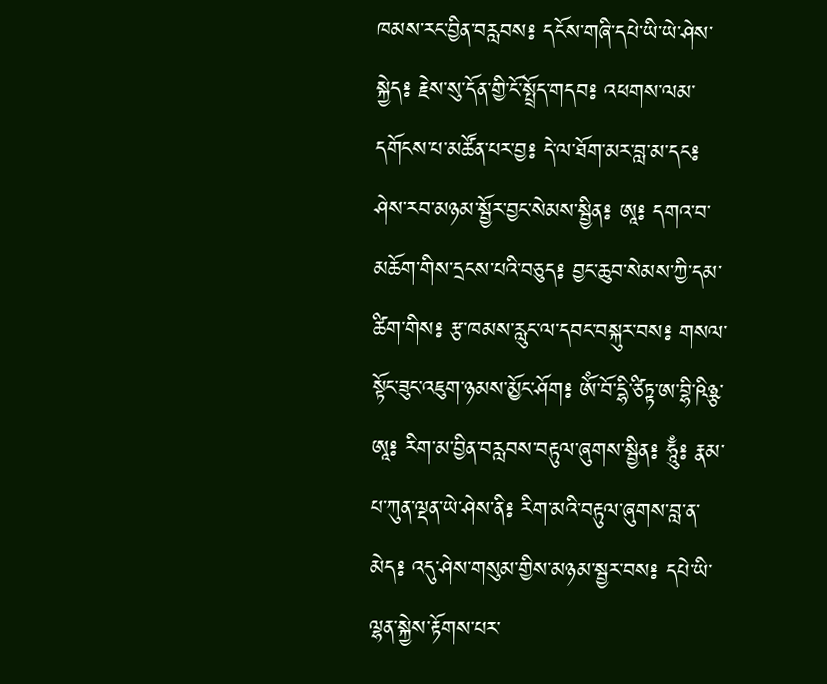ཁམས་རང་བྱིན་བརླབས༔ དངོས་གཞི་དཔེ་ཡི་ཡེ་ཤེས་སྐྱེད༔ རྗེས་སུ་དོན་གྱི་ངོ་སྤྲོད་གདབ༔ འཕགས་ལམ་དགོངས་པ་མཚོན་པར་བྱ༔ དེ་ལ་ཐོག་མར་བླ་མ་དང༔ ཤེས་རབ་མཉམ་སྦྱོར་བྱང་སེམས་སྦྱིན༔ ཨཱ༔ དགའ་བ་མཆོག་གིས་དྲངས་པའི་བཅུད༔ བྱང་ཆུབ་སེམས་ཀྱི་དམ་ཚིག་གིས༔ རྩ་ཁམས་རླུང་ལ་དབང་བསྐུར་བས༔ གསལ་སྟོང་ཟུང་འཇུག་ཉམས་མྱོང་ཤོག༔ ཨོཾ་བོ་དྷི་ཙིཏྟ་ཨ་བྷི་ཥིཉྩ་ཨཱ༔ རིག་མ་བྱིན་བརླབས་བརྟུལ་ཞུགས་སྦྱིན༔ ཧཱུྃ༔ རྣམ་པ་ཀུན་ལྡན་ཡེ་ཤེས་ནི༔ རིག་མའི་བརྟུལ་ཞུགས་བླ་ན་མེད༔ འདུ་ཤེས་གསུམ་གྱིས་མཉམ་སྦྱར་བས༔ དཔེ་ཡི་ལྷན་སྐྱེས་རྟོགས་པར་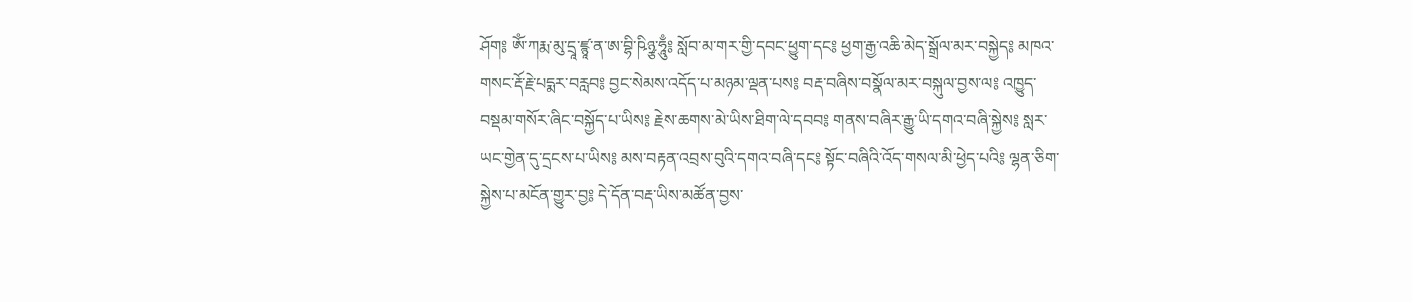ཤོག༔ ཨོཾ་ཀརྨ་མུ་དྲཱ་ཛྙཱ་ན་ཨ་བྷི་ཥིཉྩ་ཧཱུྃ༔ སློབ་མ་གར་གྱི་དབང་ཕྱུག་དང༔ ཕྱག་རྒྱ་འཆི་མེད་སྒྲོལ་མར་བསྐྱེད༔ མཁའ་གསང་རྡོ་རྗེ་པདྨར་བརླབ༔ བྱང་སེམས་འདོད་པ་མཉམ་ལྡན་པས༔ བརྡ་བཞིས་བསྣོལ་མར་བསྐུལ་བྱས་ལ༔ འཁྱུད་བསྡམ་གསོར་ཞིང་བསྐྱོད་པ་ཡིས༔ རྗེས་ཆགས་མེ་ཡིས་ཐིག་ལེ་དབབ༔ གནས་བཞིར་རྒྱུ་ཡི་དགའ་བཞི་སྐྱེས༔ སླར་ཡང་གྱེན་དུ་དྲངས་པ་ཡིས༔ མས་བརྟན་འབྲས་བུའི་དགའ་བཞི་དང༔ སྟོང་བཞིའི་འོད་གསལ་མི་ཕྱེད་པའི༔ ལྷན་ཅིག་སྐྱེས་པ་མངོན་གྱུར་བྱ༔ དེ་དོན་བརྡ་ཡིས་མཚོན་བྱས་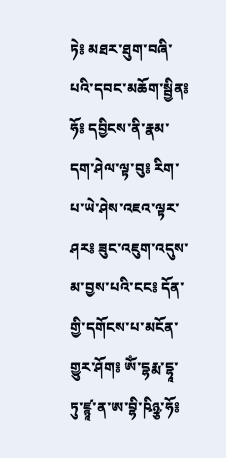ཏེ༔ མཐར་ཐུག་བཞི་པའི་དབང་མཆོག་སྦྱིན༔ ཧོ༔ དབྱིངས་ནི་རྣམ་དག་ཤེལ་ལྟ་བུ༔ རིག་པ་ཡེ་ཤེས་འཇའ་ལྟར་ཤར༔ ཟུང་འཇུག་འདུས་མ་བྱས་པའི་ངང༔ དོན་གྱི་དགོངས་པ་མངོན་གྱུར་ཤོག༔ ཨོཾ་དྷརྨ་དྷཱ་ཏུ་ཛྙཱ་ན་ཨ་བྷི་ཥིཉྩ་ཧོ༔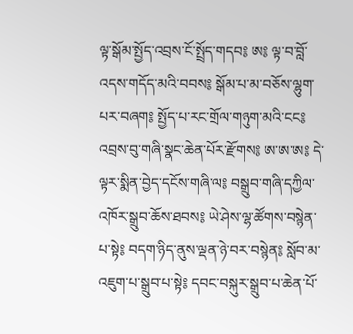ལྟ་སྒོམ་སྤྱོད་འབྲས་ངོ་སྤྲོད་གདབ༔ ཨ༔ ལྟ་བ་བློ་འདས་གདོད་མའི་བབས༔ སྒོམ་པ་མ་བཅོས་ལྷུག་པར་བཞག༔ སྤྱོད་པ་རང་གྲོལ་གཉུག་མའི་ངང༔ འབྲས་བུ་གཞི་སྣང་ཆེན་པོར་རྫོགས༔ ཨ་ཨ་ཨ༔ དེ་ལྟར་སྨིན་བྱེད་དངོས་གཞི་ལ༔ བསྒྲུབ་གཞི་དཀྱིལ་འཁོར་སྒྲུབ་ཆོས་ཐབས༔ ཡེ་ཤེས་ལྷ་ཚོགས་བསྙེན་པ་སྟེ༔ བདག་ཉིད་ནུས་ལྡན་ཉེ་བར་བསྙེན༔ སློབ་མ་འཇུག་པ་སྒྲུབ་པ་སྟེ༔ དབང་བསྐུར་སྒྲུབ་པ་ཆེན་པོ་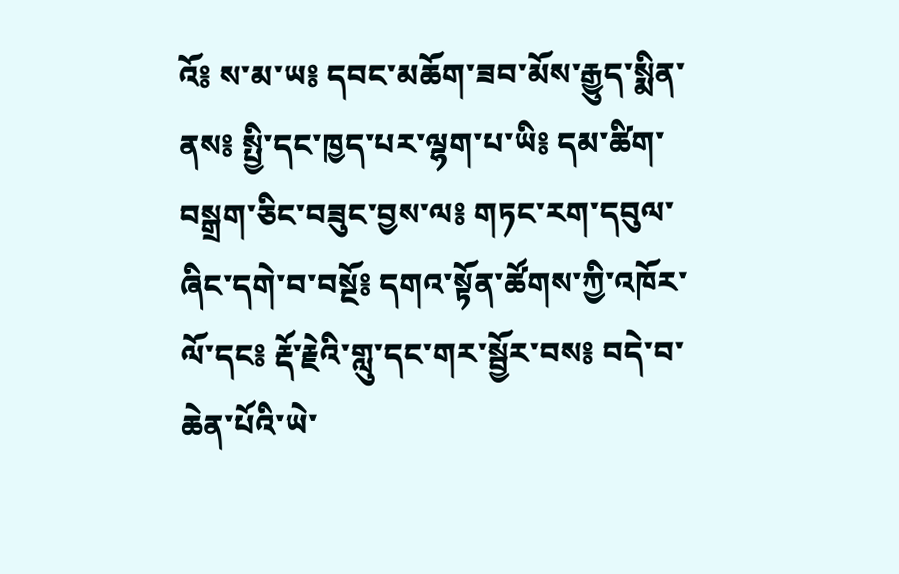འོ༔ ས་མ་ཡ༔ དབང་མཆོག་ཟབ་མོས་རྒྱུད་སྨིན་ནས༔ སྤྱི་དང་ཁྱད་པར་ལྷག་པ་ཡི༔ དམ་ཚིག་བསྒྲག་ཅིང་བཟུང་བྱས་ལ༔ གཏང་རག་དབུལ་ཞིང་དགེ་བ་བསྔོ༔ དགའ་སྟོན་ཚོགས་ཀྱི་འཁོར་ལོ་དང༔ རྡོ་རྗེའི་གླུ་དང་གར་སྦྱོར་བས༔ བདེ་བ་ཆེན་པོའི་ཡེ་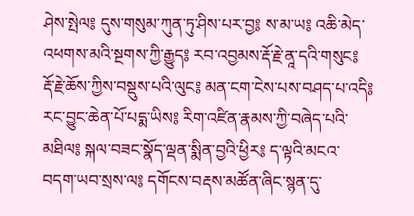ཤེས་སྤེལ༔ དུས་གསུམ་ཀུན་ཏུ་ཤིས་པར་བྱ༔ ས་མ་ཡ༔ འཆི་མེད་འཕགས་མའི་སྔགས་ཀྱི་རྒྱུད༔ རབ་འབྱམས་རྡོ་རྗེ་ནཱ་དའི་གསུང༔ རྡོ་རྗེ་ཆོས་ཀྱིས་བསྡུས་པའི་ལུང༔ མན་ངག་ངེས་པས་བཤད་པ་འདི༔ རང་བྱུང་ཆེན་པོ་པདྨ་ཡིས༔ རིག་འཛིན་རྣམས་ཀྱི་བཞེད་པའི་མཐིལ༔ སྐལ་བཟང་སྣོད་ལྡན་སྨིན་བྱའི་ཕྱིར༔ ད་ལྟའི་མངའ་བདག་ཡབ་སྲས་ལ༔ དགོངས་བརྡས་མཚོན་ཞིང་སྙན་དུ་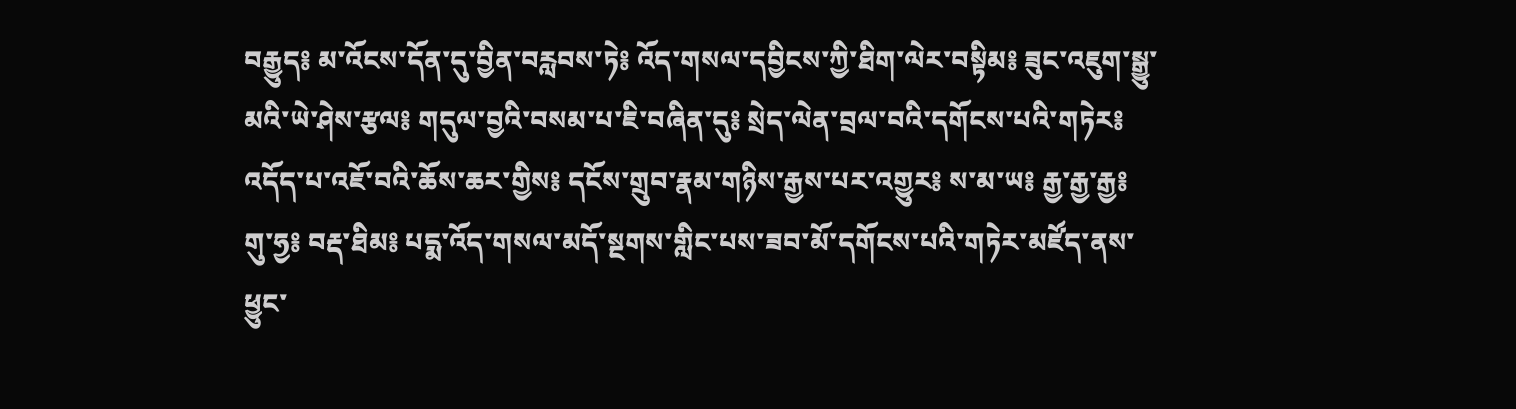བརྒྱུད༔ མ་འོངས་དོན་དུ་བྱིན་བརླབས་ཏེ༔ འོད་གསལ་དབྱིངས་ཀྱི་ཐིག་ལེར་བསྟིམ༔ ཟུང་འཇུག་སྒྱུ་མའི་ཡེ་ཤེས་རྩལ༔ གདུལ་བྱའི་བསམ་པ་ཇི་བཞིན་དུ༔ སྲེད་ལེན་བྲལ་བའི་དགོངས་པའི་གཏེར༔ འདོད་པ་འཇོ་བའི་ཆོས་ཆར་གྱིས༔ དངོས་གྲུབ་རྣམ་གཉིས་རྒྱས་པར་འགྱུར༔ ས་མ་ཡ༔ རྒྱ་རྒྱ་རྒྱ༔ གུ་ཧྱ༔ བརྡ་ཐིམ༔ པདྨ་འོད་གསལ་མདོ་སྔགས་གླིང་པས་ཟབ་མོ་དགོངས་པའི་གཏེར་མཛོད་ནས་ཕྱུང་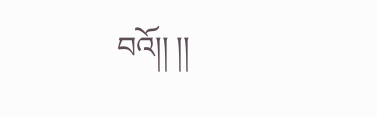བའོ།། །།